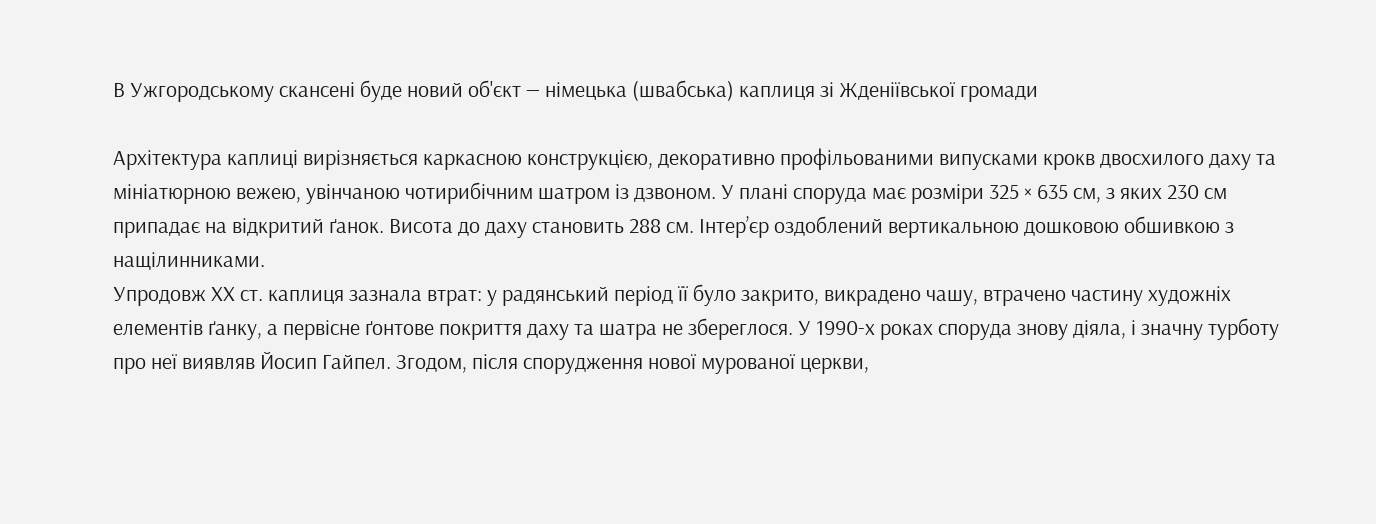В Ужгородському скансені буде новий об'єкт — німецька (швабська) каплиця зі Жденіївської громади

Архітектура каплиці вирізняється каркасною конструкцією, декоративно профільованими випусками крокв двосхилого даху та мініатюрною вежею, увінчаною чотирибічним шатром із дзвоном. У плані споруда має розміри 325 × 635 см, з яких 230 см припадає на відкритий ґанок. Висота до даху становить 288 см. Інтер’єр оздоблений вертикальною дошковою обшивкою з нащілинниками.
Упродовж ХХ ст. каплиця зазнала втрат: у радянський період її було закрито, викрадено чашу, втрачено частину художніх елементів ґанку, а первісне ґонтове покриття даху та шатра не збереглося. У 1990-х роках споруда знову діяла, і значну турботу про неї виявляв Йосип Гайпел. Згодом, після спорудження нової мурованої церкви,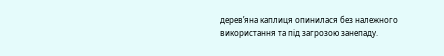дерев’яна каплиця опинилася без належного використання та під загрозою занепаду.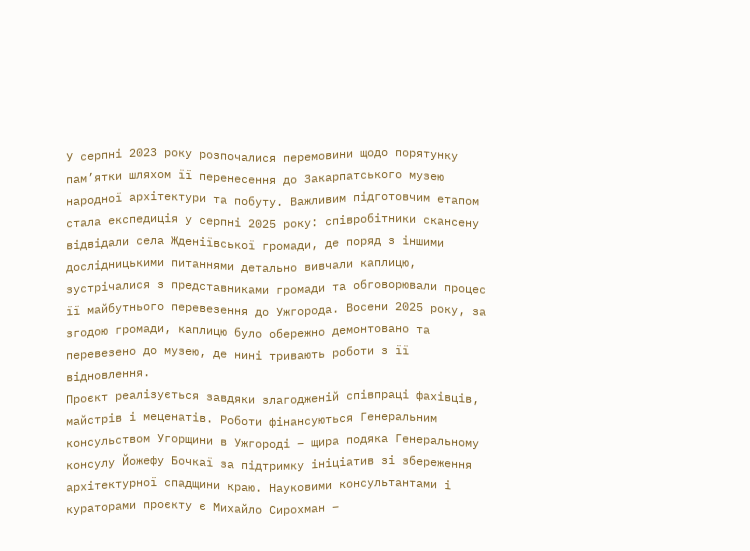У серпні 2023 року розпочалися перемовини щодо порятунку пам’ятки шляхом її перенесення до Закарпатського музею народної архітектури та побуту. Важливим підготовчим етапом стала експедиція у серпні 2025 року: співробітники скансену відвідали села Жденіївської громади, де поряд з іншими дослідницькими питаннями детально вивчали каплицю, зустрічалися з представниками громади та обговорювали процес її майбутнього перевезення до Ужгорода. Восени 2025 року, за згодою громади, каплицю було обережно демонтовано та перевезено до музею, де нині тривають роботи з її відновлення.
Проєкт реалізується завдяки злагодженій співпраці фахівців, майстрів і меценатів. Роботи фінансуються Генеральним консульством Угорщини в Ужгороді – щира подяка Генеральному консулу Йожефу Бочкаї за підтримку ініціатив зі збереження архітектурної спадщини краю. Науковими консультантами і кураторами проєкту є Михайло Сирохман –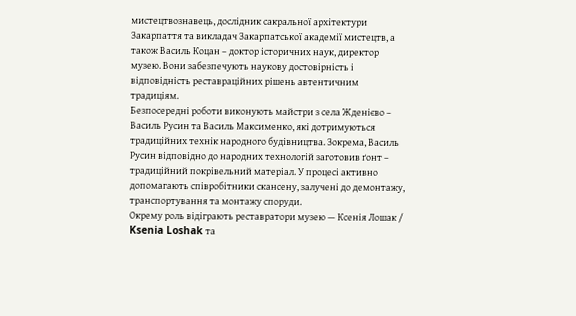мистецтвознавець, дослідник сакральної архітектури Закарпаття та викладач Закарпатської академії мистецтв, а також Василь Коцан – доктор історичних наук, директор музею. Вони забезпечують наукову достовірність і відповідність реставраційних рішень автентичним традиціям.
Безпосередні роботи виконують майстри з села Жденієво – Василь Русин та Василь Максименко, які дотримуються традиційних технік народного будівництва. Зокрема, Василь Русин відповідно до народних технологій заготовив ґонт – традиційний покрівельний матеріал. У процесі активно допомагають співробітники скансену, залучені до демонтажу, транспортування та монтажу споруди.
Окрему роль відіграють реставратори музею — Ксенія Лошак / Ksenia Loshak та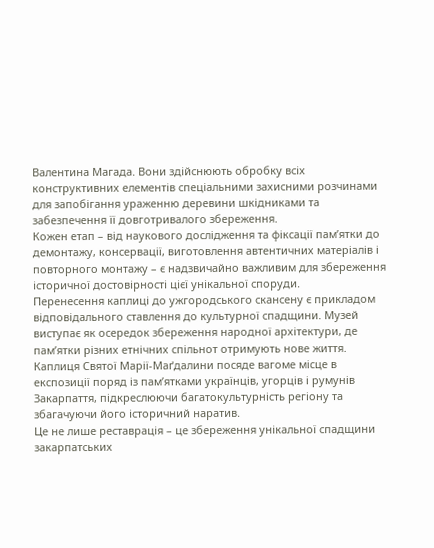Валентина Магада. Вони здійснюють обробку всіх конструктивних елементів спеціальними захисними розчинами для запобігання ураженню деревини шкідниками та забезпечення її довготривалого збереження.
Кожен етап – від наукового дослідження та фіксації пам’ятки до демонтажу, консервації, виготовлення автентичних матеріалів і повторного монтажу – є надзвичайно важливим для збереження історичної достовірності цієї унікальної споруди.
Перенесення каплиці до ужгородського скансену є прикладом відповідального ставлення до культурної спадщини. Музей виступає як осередок збереження народної архітектури, де пам’ятки різних етнічних спільнот отримують нове життя. Каплиця Святої Марії-Маґдалини посяде вагоме місце в експозиції поряд із пам’ятками українців, угорців і румунів Закарпаття, підкреслюючи багатокультурність регіону та збагачуючи його історичний наратив.
Це не лише реставрація – це збереження унікальної спадщини закарпатських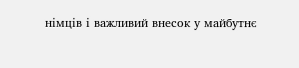німців і важливий внесок у майбутнє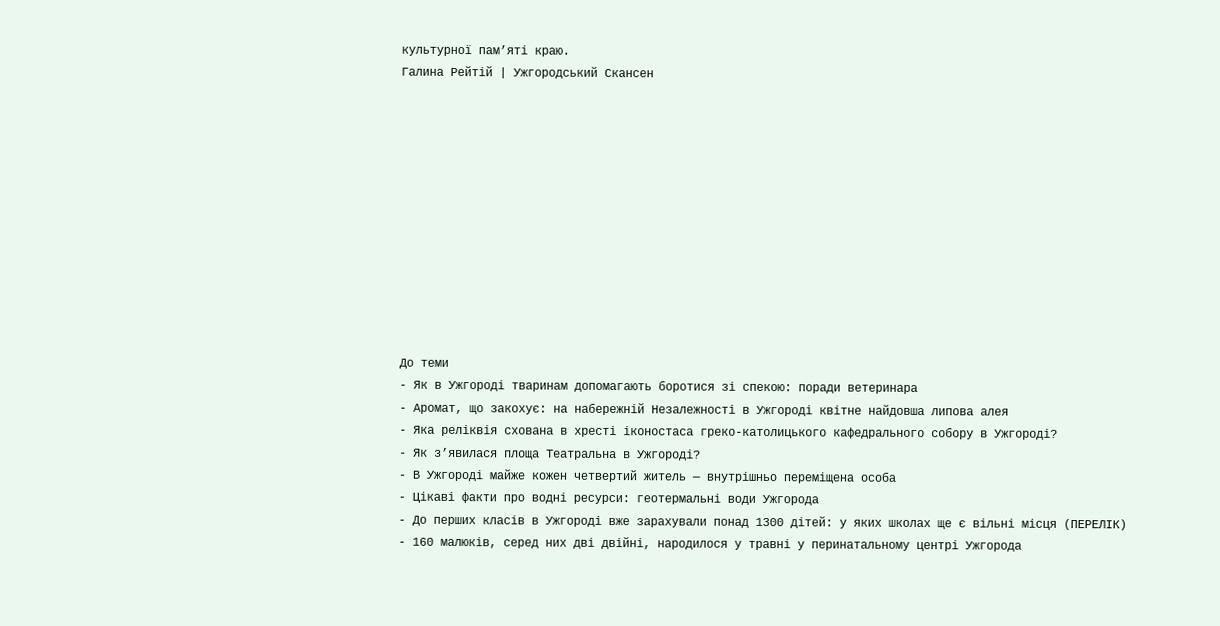культурної пам’яті краю.
Галина Рейтій | Ужгородський Скансен












До теми
- Як в Ужгороді тваринам допомагають боротися зі спекою: поради ветеринара
- Аромат, що закохує: на набережній Незалежності в Ужгороді квітне найдовша липова алея
- Яка реліквія схована в хресті іконостаса греко-католицького кафедрального собору в Ужгороді?
- Як з’явилася площа Театральна в Ужгороді?
- В Ужгороді майже кожен четвертий житель — внутрішньо переміщена особа
- Цікаві факти про водні ресурси: геотермальні води Ужгорода
- До перших класів в Ужгороді вже зарахували понад 1300 дітей: у яких школах ще є вільні місця (ПЕРЕЛІК)
- 160 малюків, серед них дві двійні, народилося у травні у перинатальному центрі Ужгорода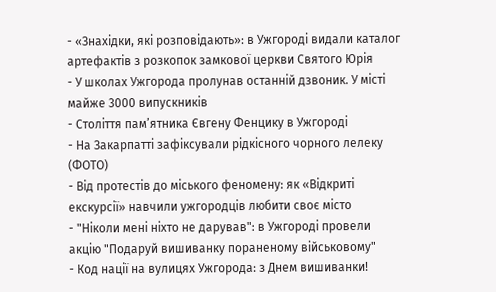- «Знахідки, які розповідають»: в Ужгороді видали каталог артефактів з розкопок замкової церкви Святого Юрія
- У школах Ужгорода пролунав останній дзвоник. У місті майже 3000 випускників
- Століття пам’ятника Євгену Фенцику в Ужгороді
- На Закарпатті зафіксували рідкісного чорного лелеку (ФОТО)
- Від протестів до міського феномену: як «Відкриті екскурсії» навчили ужгородців любити своє місто
- "Ніколи мені ніхто не дарував": в Ужгороді провели акцію "Подаруй вишиванку пораненому військовому"
- Код нації на вулицях Ужгорода: з Днем вишиванки!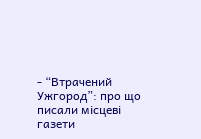- “Втрачений Ужгород”: про що писали місцеві газети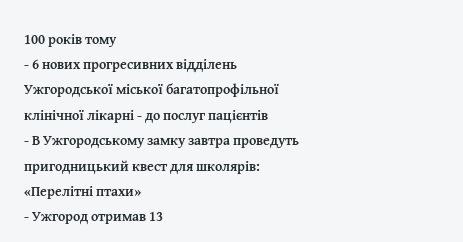100 років тому
- 6 нових прогресивних відділень Ужгородської міської багатопрофільної клінічної лікарні - до послуг пацієнтів
- В Ужгородському замку завтра проведуть пригодницький квест для школярів: «Перелітні птахи»
- Ужгород отримав 13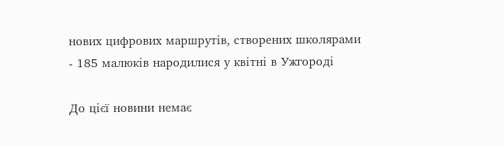нових цифрових маршрутів, створених школярами
- 185 малюків народилися у квітні в Ужгороді

До цієї новини немає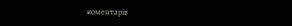коментарів